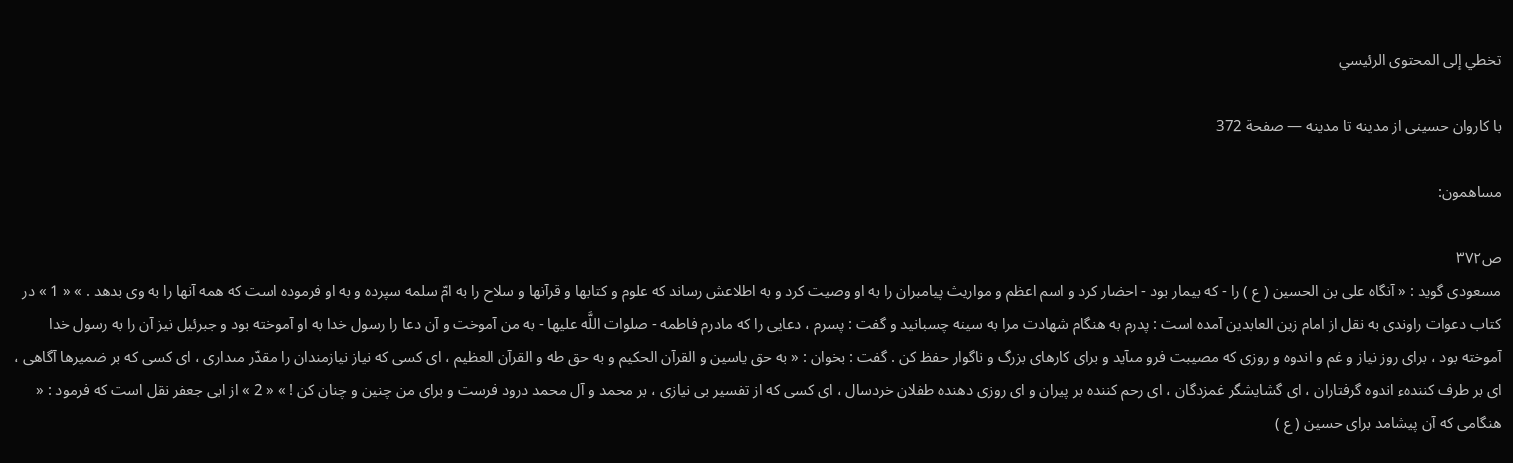تخطي إلى المحتوى الرئيسي

با كاروان حسينى از مدينه تا مدينه — صفحة 372

مساهمون:

ص٣٧٢
مسعودى گويد : « آنگاه على بن الحسين ( ع ) را - كه بيمار بود - احضار كرد و اسم اعظم و مواريث پيامبران را به او وصيت كرد و به اطلاعش رساند كه علوم و كتابها و قرآنها و سلاح را به امّ سلمه سپرده و به او فرموده است كه همه آنها را به وى بدهد . » « 1 » در كتاب دعوات راوندى به نقل از امام زين العابدين آمده است : پدرم به هنگام شهادت مرا به سينه چسبانيد و گفت : پسرم ، دعايى را كه مادرم فاطمه - صلوات اللَّه عليها - به من آموخت و آن دعا را رسول خدا به او آموخته بود و جبرئيل نيز آن را به رسول خدا آموخته بود ، براى روز نياز و غم و اندوه و روزى كه مصيبت فرو مىآيد و براى كارهاى بزرگ و ناگوار حفظ كن . گفت : بخوان : « به حق ياسين و القرآن الحكيم و به حق طه و القرآن العظيم ، اى كسى كه نياز نيازمندان را مقدّر مىدارى ، اى كسى كه بر ضميرها آگاهى ، اى بر طرف كنندهء اندوه گرفتاران ، اى گشايشگر غمزدگان ، اى رحم كننده بر پيران و اى روزى دهنده طفلان خردسال ، اى كسى كه از تفسير بى نيازى ، بر محمد و آل محمد درود فرست و براى من چنين و چنان كن ! » « 2 » از ابى جعفر نقل است كه فرمود : « هنگامى كه آن پيشامد براى حسين ( ع )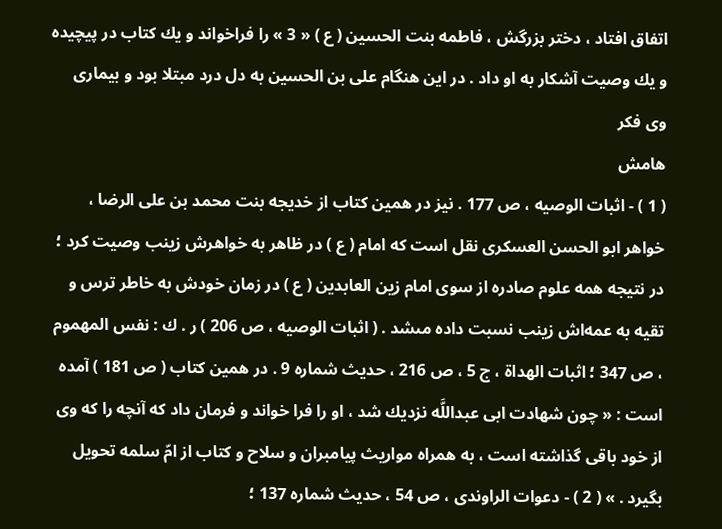اتفاق افتاد ، دختر بزرگش ، فاطمه بنت الحسين ( ع ) « 3 » را فراخواند و يك كتاب در پيچيده و يك وصيت آشكار به او داد . در اين هنگام على بن الحسين به دل درد مبتلا بود و بيمارى وى فكر
هامش
( 1 ) - اثبات الوصيه ، ص 177 . نيز در همين كتاب از خديجه بنت محمد بن على الرضا ، خواهر ابو الحسن العسكرى نقل است كه امام ( ع ) در ظاهر به خواهرش زينب وصيت كرد ؛ در نتيجه همه علوم صادره از سوى امام زين العابدين ( ع ) در زمان خودش به خاطر ترس و تقيه به عمه‌اش زينب نسبت داده مىشد . ( اثبات الوصيه ، ص 206 ) ر . ك : نفس المهموم ، ص 347 ؛ اثبات الهداة ، ج 5 ، ص 216 ، حديث شماره 9 . در همين كتاب ( ص 181 ) آمده است : « چون شهادت ابى عبداللَّه نزديك شد ، او را فرا خواند و فرمان داد كه آنچه را كه وى از خود باقى گذاشته است ، به همراه مواريث پيامبران و سلاح و كتاب از امّ سلمه تحويل بگيرد . » ( 2 ) - دعوات الراوندى ، ص 54 ، حديث شماره 137 ؛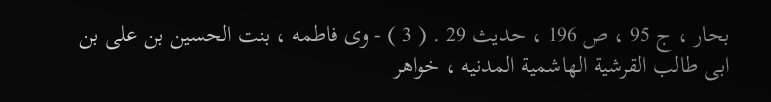بحار ، ج 95 ، ص 196 ، حديث 29 . ( 3 ) - وى فاطمه ، بنت الحسين بن على بن ابى طالب القرشية الهاشمية المدنيه ، خواهر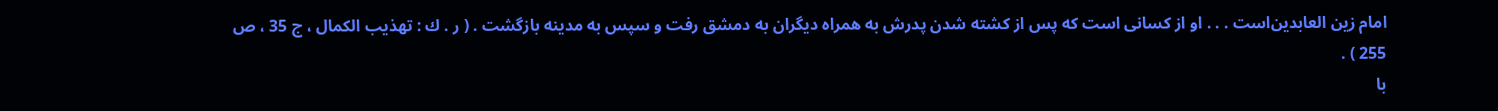امام زين العابدين‌است . . . او از كسانى است كه پس از كشته شدن پدرش به همراه ديگران به دمشق رفت و سپس به مدينه بازگشت . ( ر . ك : تهذيب الكمال ، ج 35 ، ص 255 ) .
با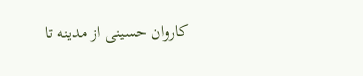كاروان حسينى از مدينه تا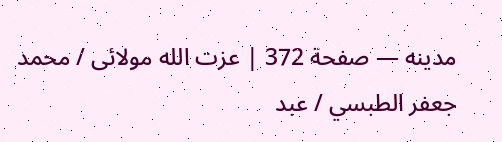مدينه — صفحة 372 | عزت الله مولائی / محمد جعفر الطبسي / عبد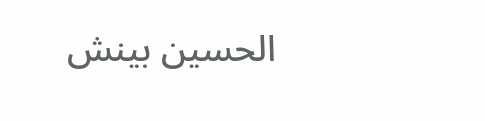الحسين بينش